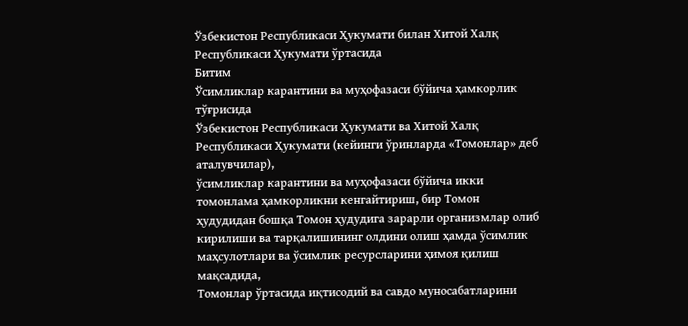Ўзбекистон Республикаси Ҳукумати билан Хитой Халқ Республикаси Ҳукумати ўртасида
Битим
Ўсимликлар карантини ва муҳофазаси бўйича ҳамкорлик тўғрисида
Ўзбекистон Республикаси Ҳукумати ва Хитой Халқ Республикаси Ҳукумати (кейинги ўринларда «Томонлар» деб аталувчилар),
ўсимликлар карантини ва муҳофазаси бўйича икки томонлама ҳамкорликни кенгайтириш, бир Томон ҳудудидан бошқа Томон ҳудудига зарарли организмлар олиб кирилиши ва тарқалишининг олдини олиш ҳамда ўсимлик маҳсулотлари ва ўсимлик ресурсларини ҳимоя қилиш мақсадида,
Томонлар ўртасида иқтисодий ва савдо муносабатларини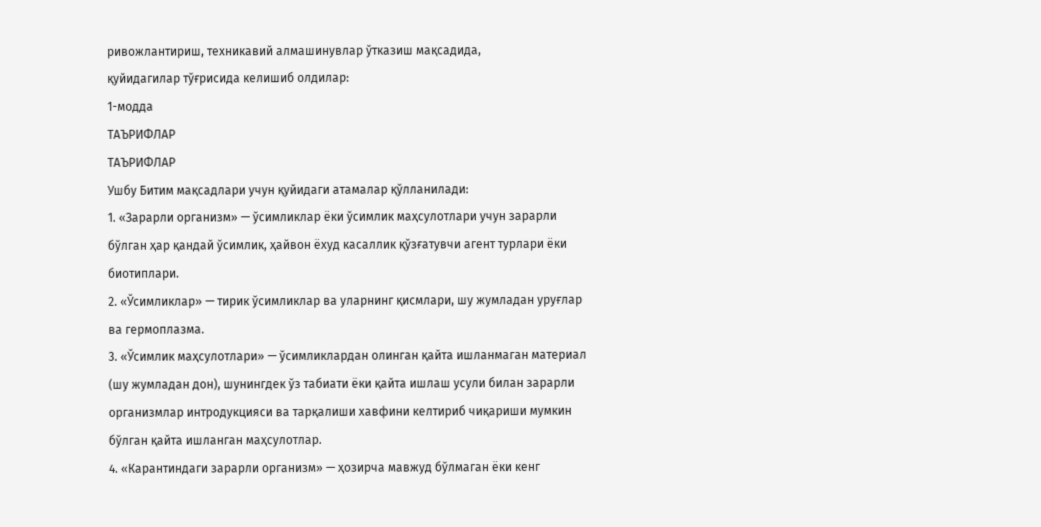ривожлантириш, техникавий алмашинувлар ўтказиш мақсадида,
қуйидагилар тўғрисида келишиб олдилар:
1-модда
ТАЪРИФЛАР
ТАЪРИФЛАР
Ушбу Битим мақсадлари учун қуйидаги атамалар қўлланилади:
1. «Зарарли организм» — ўсимликлар ёки ўсимлик маҳсулотлари учун зарарли бўлган ҳар қандай ўсимлик, ҳайвон ёхуд касаллик қўзғатувчи агент турлари ёки биотиплари.
2. «Ўсимликлар» — тирик ўсимликлар ва уларнинг қисмлари, шу жумладан уруғлар ва гермоплазма.
3. «Ўсимлик маҳсулотлари» — ўсимликлардан олинган қайта ишланмаган материал (шу жумладан дон), шунингдек ўз табиати ёки қайта ишлаш усули билан зарарли организмлар интродукцияси ва тарқалиши хавфини келтириб чиқариши мумкин бўлган қайта ишланган маҳсулотлар.
4. «Карантиндаги зарарли организм» — ҳозирча мавжуд бўлмаган ёки кенг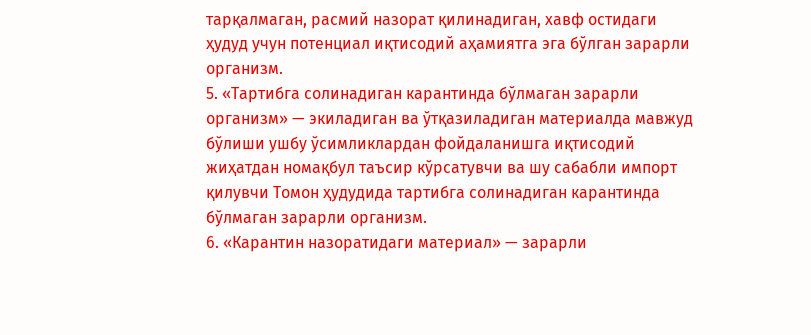тарқалмаган, расмий назорат қилинадиган, хавф остидаги ҳудуд учун потенциал иқтисодий аҳамиятга эга бўлган зарарли организм.
5. «Тартибга солинадиган карантинда бўлмаган зарарли организм» — экиладиган ва ўтқазиладиган материалда мавжуд бўлиши ушбу ўсимликлардан фойдаланишга иқтисодий жиҳатдан номақбул таъсир кўрсатувчи ва шу сабабли импорт қилувчи Томон ҳудудида тартибга солинадиган карантинда бўлмаган зарарли организм.
6. «Карантин назоратидаги материал» — зарарли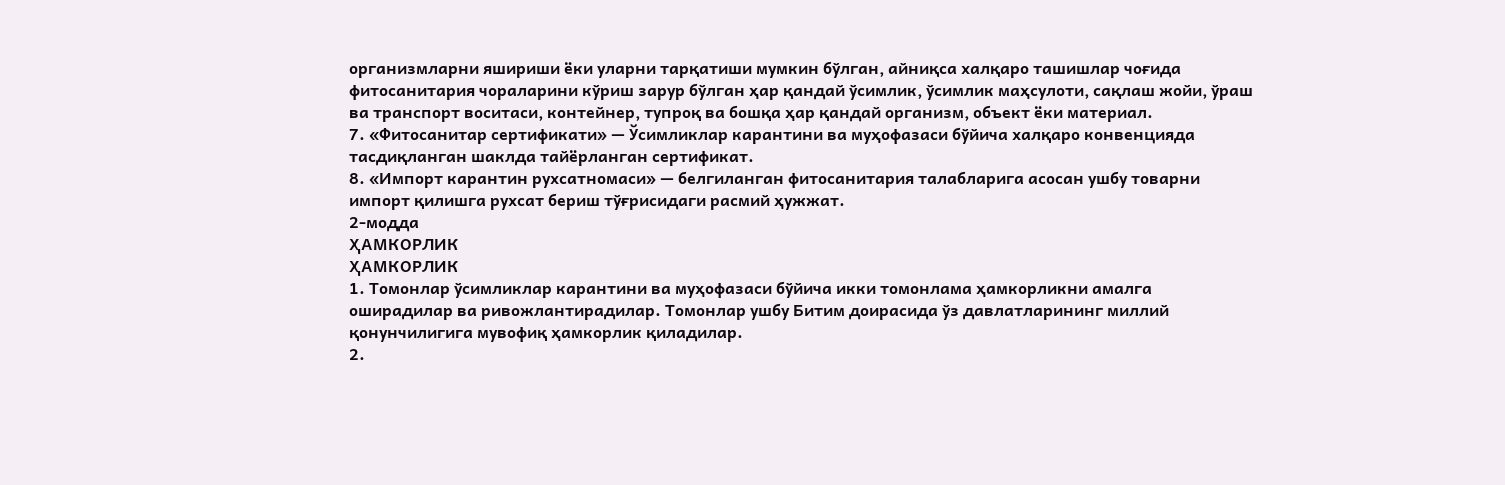организмларни яшириши ёки уларни тарқатиши мумкин бўлган, айниқса халқаро ташишлар чоғида фитосанитария чораларини кўриш зарур бўлган ҳар қандай ўсимлик, ўсимлик маҳсулоти, сақлаш жойи, ўраш ва транспорт воситаси, контейнер, тупроқ ва бошқа ҳар қандай организм, объект ёки материал.
7. «Фитосанитар сертификати» — Ўсимликлар карантини ва муҳофазаси бўйича халқаро конвенцияда тасдиқланган шаклда тайёрланган сертификат.
8. «Импорт карантин рухсатномаси» — белгиланган фитосанитария талабларига асосан ушбу товарни импорт қилишга рухсат бериш тўғрисидаги расмий ҳужжат.
2-модда
ҲАМКОРЛИК
ҲАМКОРЛИК
1. Томонлар ўсимликлар карантини ва муҳофазаси бўйича икки томонлама ҳамкорликни амалга оширадилар ва ривожлантирадилар. Томонлар ушбу Битим доирасида ўз давлатларининг миллий қонунчилигига мувофиқ ҳамкорлик қиладилар.
2.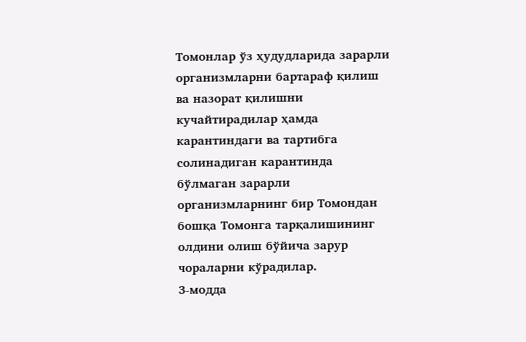Томонлар ўз ҳудудларида зарарли организмларни бартараф қилиш ва назорат қилишни кучайтирадилар ҳамда карантиндаги ва тартибга солинадиган карантинда бўлмаган зарарли организмларнинг бир Томондан бошқа Томонга тарқалишининг олдини олиш бўйича зарур чораларни кўрадилар.
3-модда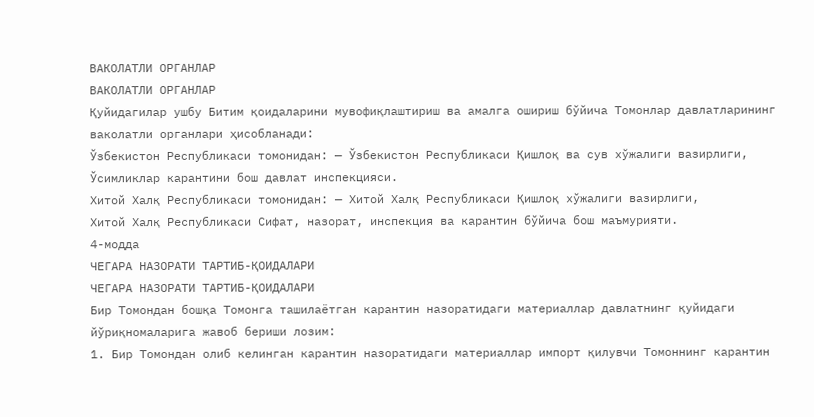ВАКОЛАТЛИ ОРГАНЛАР
ВАКОЛАТЛИ ОРГАНЛАР
Қуйидагилар ушбу Битим қоидаларини мувофиқлаштириш ва амалга ошириш бўйича Томонлар давлатларининг ваколатли органлари ҳисобланади:
Ўзбекистон Республикаси томонидан: — Ўзбекистон Республикаси Қишлоқ ва сув хўжалиги вазирлиги,
Ўсимликлар карантини бош давлат инспекцияси.
Хитой Халқ Республикаси томонидан: — Хитой Халқ Республикаси Қишлоқ хўжалиги вазирлиги,
Хитой Халқ Республикаси Сифат, назорат, инспекция ва карантин бўйича бош маъмурияти.
4-модда
ЧЕГАРА НАЗОРАТИ ТАРТИБ-ҚОИДАЛАРИ
ЧЕГАРА НАЗОРАТИ ТАРТИБ-ҚОИДАЛАРИ
Бир Томондан бошқа Томонга ташилаётган карантин назоратидаги материаллар давлатнинг қуйидаги йўриқномаларига жавоб бериши лозим:
1. Бир Томондан олиб келинган карантин назоратидаги материаллар импорт қилувчи Томоннинг карантин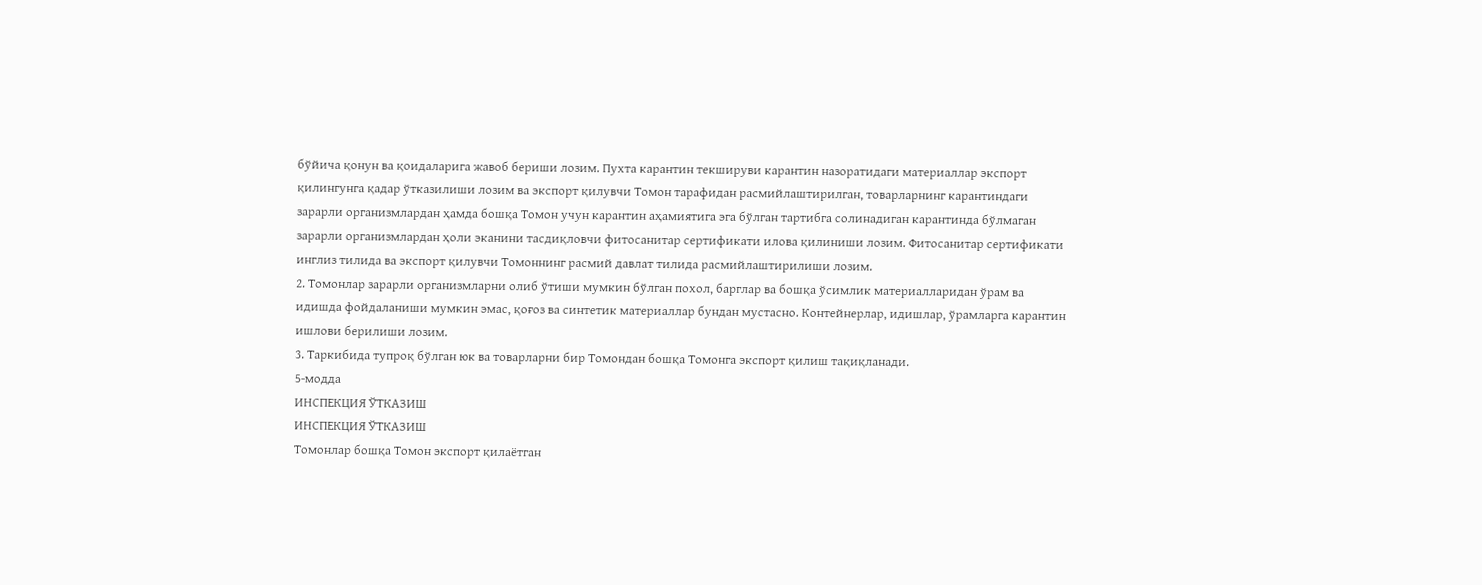бўйича қонун ва қоидаларига жавоб бериши лозим. Пухта карантин текшируви карантин назоратидаги материаллар экспорт қилингунга қадар ўтказилиши лозим ва экспорт қилувчи Томон тарафидан расмийлаштирилган, товарларнинг карантиндаги зарарли организмлардан ҳамда бошқа Томон учун карантин аҳамиятига эга бўлган тартибга солинадиган карантинда бўлмаган зарарли организмлардан ҳоли эканини тасдиқловчи фитосанитар сертификати илова қилиниши лозим. Фитосанитар сертификати инглиз тилида ва экспорт қилувчи Томоннинг расмий давлат тилида расмийлаштирилиши лозим.
2. Томонлар зарарли организмларни олиб ўтиши мумкин бўлган похол, барглар ва бошқа ўсимлик материалларидан ўрам ва идишда фойдаланиши мумкин эмас, қоғоз ва синтетик материаллар бундан мустасно. Контейнерлар, идишлар, ўрамларга карантин ишлови берилиши лозим.
3. Таркибида тупроқ бўлган юк ва товарларни бир Томондан бошқа Томонга экспорт қилиш тақиқланади.
5-модда
ИНСПЕКЦИЯ ЎТКАЗИШ
ИНСПЕКЦИЯ ЎТКАЗИШ
Томонлар бошқа Томон экспорт қилаётган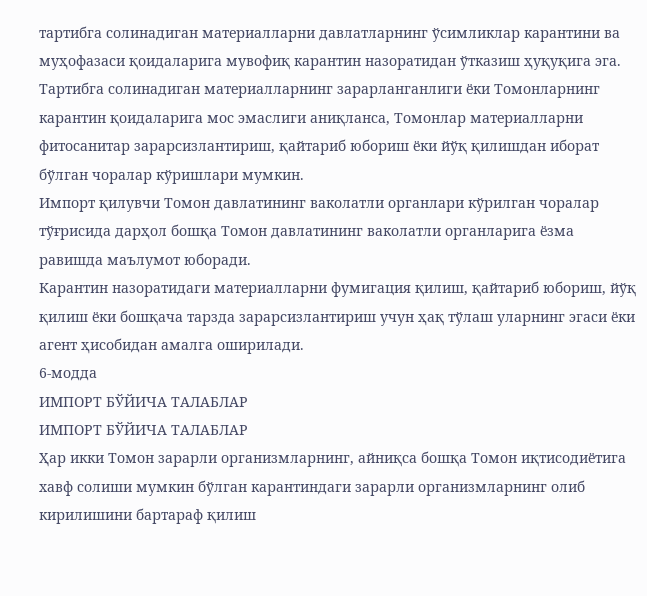тартибга солинадиган материалларни давлатларнинг ўсимликлар карантини ва муҳофазаси қоидаларига мувофиқ карантин назоратидан ўтказиш ҳуқуқига эга.
Тартибга солинадиган материалларнинг зарарланганлиги ёки Томонларнинг карантин қоидаларига мос эмаслиги аниқланса, Томонлар материалларни фитосанитар зарарсизлантириш, қайтариб юбориш ёки йўқ қилишдан иборат бўлган чоралар кўришлари мумкин.
Импорт қилувчи Томон давлатининг ваколатли органлари кўрилган чоралар тўғрисида дарҳол бошқа Томон давлатининг ваколатли органларига ёзма равишда маълумот юборади.
Карантин назоратидаги материалларни фумигация қилиш, қайтариб юбориш, йўқ қилиш ёки бошқача тарзда зарарсизлантириш учун ҳақ тўлаш уларнинг эгаси ёки агент ҳисобидан амалга оширилади.
6-модда
ИМПОРТ БЎЙИЧА ТАЛАБЛАР
ИМПОРТ БЎЙИЧА ТАЛАБЛАР
Ҳар икки Томон зарарли организмларнинг, айниқса бошқа Томон иқтисодиётига хавф солиши мумкин бўлган карантиндаги зарарли организмларнинг олиб кирилишини бартараф қилиш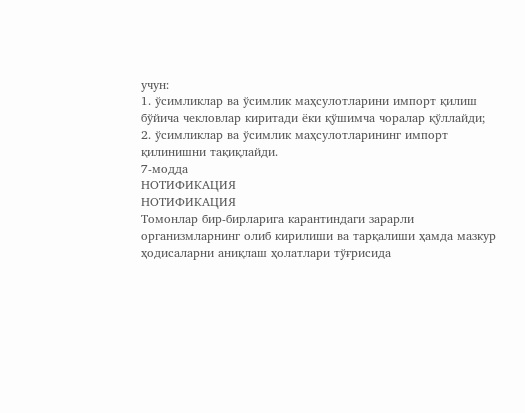учун:
1. ўсимликлар ва ўсимлик маҳсулотларини импорт қилиш бўйича чекловлар киритади ёки қўшимча чоралар қўллайди;
2. ўсимликлар ва ўсимлик маҳсулотларининг импорт қилинишни тақиқлайди.
7-модда
НОТИФИКАЦИЯ
НОТИФИКАЦИЯ
Томонлар бир-бирларига карантиндаги зарарли организмларнинг олиб кирилиши ва тарқалиши ҳамда мазкур ҳодисаларни аниқлаш ҳолатлари тўғрисида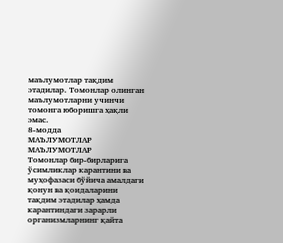маълумотлар тақдим этадилар. Томонлар олинган маълумотларни учинчи томонга юборишга ҳақли эмас.
8-модда
МАЪЛУМОТЛАР
МАЪЛУМОТЛАР
Томонлар бир-бирларига ўсимликлар карантини ва муҳофазаси бўйича амалдаги қонун ва қоидаларини тақдим этадилар ҳамда карантиндаги зарарли организмларнинг қайта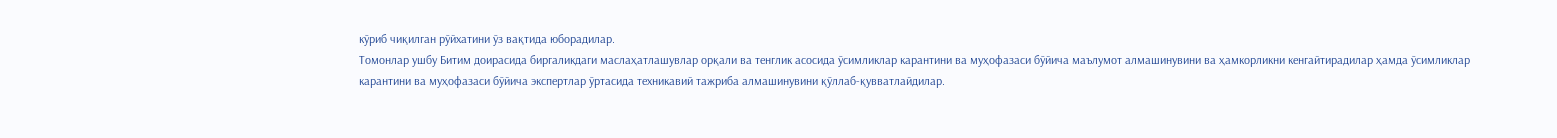кўриб чиқилган рўйхатини ўз вақтида юборадилар.
Томонлар ушбу Битим доирасида биргаликдаги маслаҳатлашувлар орқали ва тенглик асосида ўсимликлар карантини ва муҳофазаси бўйича маълумот алмашинувини ва ҳамкорликни кенгайтирадилар ҳамда ўсимликлар карантини ва муҳофазаси бўйича экспертлар ўртасида техникавий тажриба алмашинувини қўллаб-қувватлайдилар.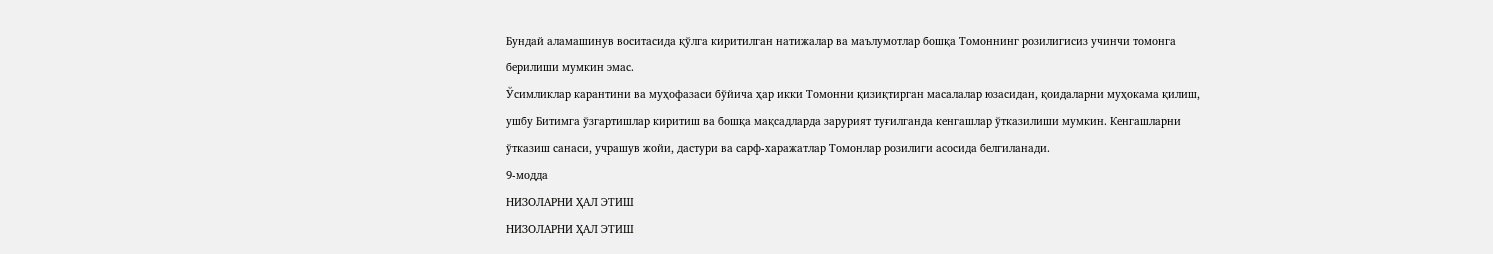Бундай аламашинув воситасида қўлга киритилган натижалар ва маълумотлар бошқа Томоннинг розилигисиз учинчи томонга берилиши мумкин эмас.
Ўсимликлар карантини ва муҳофазаси бўйича ҳар икки Томонни қизиқтирган масалалар юзасидан, қоидаларни муҳокама қилиш, ушбу Битимга ўзгартишлар киритиш ва бошқа мақсадларда зарурият туғилганда кенгашлар ўтказилиши мумкин. Кенгашларни ўтказиш санаси, учрашув жойи, дастури ва сарф-харажатлар Томонлар розилиги асосида белгиланади.
9-модда
НИЗОЛАРНИ ҲАЛ ЭТИШ
НИЗОЛАРНИ ҲАЛ ЭТИШ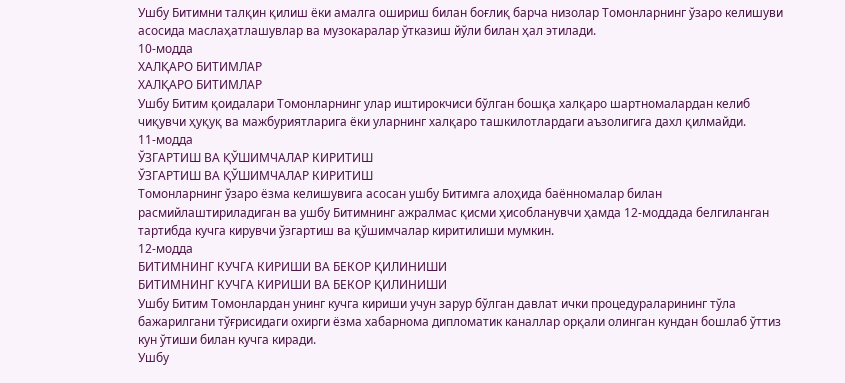Ушбу Битимни талқин қилиш ёки амалга ошириш билан боғлиқ барча низолар Томонларнинг ўзаро келишуви асосида маслаҳатлашувлар ва музокаралар ўтказиш йўли билан ҳал этилади.
10-модда
ХАЛҚАРО БИТИМЛАР
ХАЛҚАРО БИТИМЛАР
Ушбу Битим қоидалари Томонларнинг улар иштирокчиси бўлган бошқа халқаро шартномалардан келиб чиқувчи ҳуқуқ ва мажбуриятларига ёки уларнинг халқаро ташкилотлардаги аъзолигига дахл қилмайди.
11-модда
ЎЗГАРТИШ ВА ҚЎШИМЧАЛАР КИРИТИШ
ЎЗГАРТИШ ВА ҚЎШИМЧАЛАР КИРИТИШ
Томонларнинг ўзаро ёзма келишувига асосан ушбу Битимга алоҳида баённомалар билан расмийлаштириладиган ва ушбу Битимнинг ажралмас қисми ҳисобланувчи ҳамда 12-моддада белгиланган тартибда кучга кирувчи ўзгартиш ва қўшимчалар киритилиши мумкин.
12-модда
БИТИМНИНГ КУЧГА КИРИШИ ВА БЕКОР ҚИЛИНИШИ
БИТИМНИНГ КУЧГА КИРИШИ ВА БЕКОР ҚИЛИНИШИ
Ушбу Битим Томонлардан унинг кучга кириши учун зарур бўлган давлат ички процедураларининг тўла бажарилгани тўғрисидаги охирги ёзма хабарнома дипломатик каналлар орқали олинган кундан бошлаб ўттиз кун ўтиши билан кучга киради.
Ушбу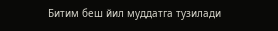Битим беш йил муддатга тузилади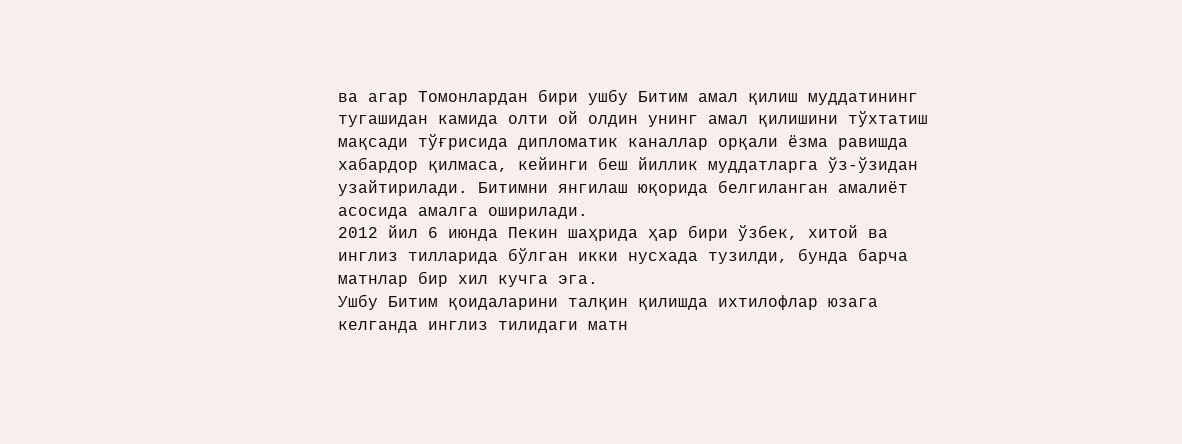ва агар Томонлардан бири ушбу Битим амал қилиш муддатининг тугашидан камида олти ой олдин унинг амал қилишини тўхтатиш мақсади тўғрисида дипломатик каналлар орқали ёзма равишда хабардор қилмаса, кейинги беш йиллик муддатларга ўз-ўзидан узайтирилади. Битимни янгилаш юқорида белгиланган амалиёт асосида амалга оширилади.
2012 йил 6 июнда Пекин шаҳрида ҳар бири ўзбек, хитой ва инглиз тилларида бўлган икки нусхада тузилди, бунда барча матнлар бир хил кучга эга.
Ушбу Битим қоидаларини талқин қилишда ихтилофлар юзага келганда инглиз тилидаги матн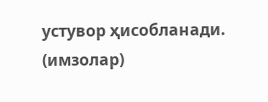устувор ҳисобланади.
(имзолар)